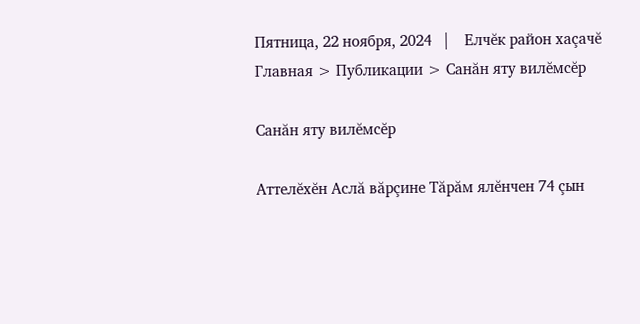Пятница, 22 ноября, 2024   |    Елчĕк район хаçачĕ
Главная > Публикации > Санăн яту вилĕмсĕр

Санăн яту вилĕмсĕр

Аттелĕхĕн Аслă вăрçине Тăрăм ялĕнчен 74 çын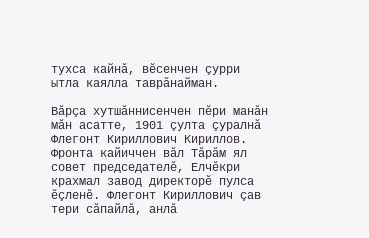тухса кайнă, вĕсенчен çурри ытла каялла таврăнайман.

Вăрçа хутшăннисенчен пĕри манăн мăн асатте, 1901 çулта çуралнă Флегонт Кириллович Кириллов. Фронта кайиччен вăл Тăрăм ял совет председателĕ, Елчĕкри крахмал завод директорĕ пулса ĕçленĕ. Флегонт Кириллович çав тери сăпайлă, анлă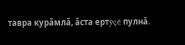тавра курăмлă, ăста ертỹçĕ пулнă.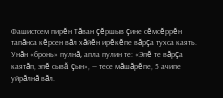Фашистсем пирĕн Тăван çĕршыв çине сĕмсĕррĕн тапăнса кĕрсен вăл хăйĕн ирĕкĕпе вăрçа тухса каять. Унăн «бронь» пулнă, апла пулин те: «Эпĕ те вăрçа каятăп, эпĕ сывă çын», — тесе мăшăрĕпе, 5 ачипе уйрăлнă вăл.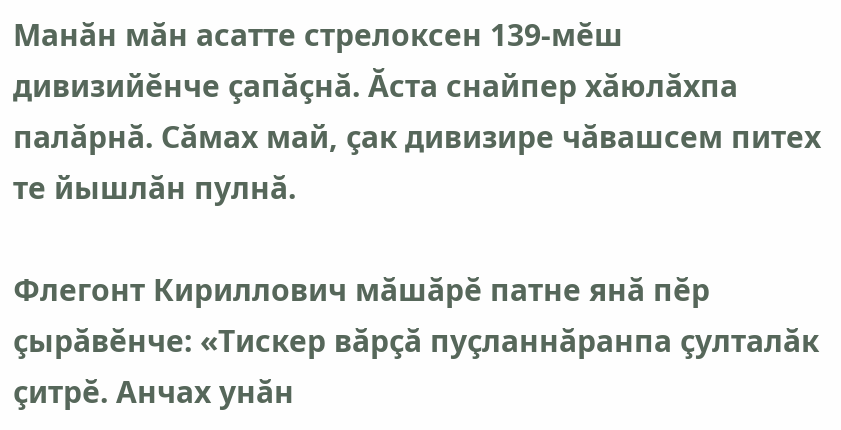Манăн мăн асатте стрелоксен 139-мĕш дивизийĕнче çапăçнă. Ăста снайпер хăюлăхпа палăрнă. Сăмах май, çак дивизире чăвашсем питех те йышлăн пулнă.

Флегонт Кириллович мăшăрĕ патне янă пĕр çырăвĕнче: «Тискер вăрçă пуçланнăранпа çулталăк çитрĕ. Анчах унăн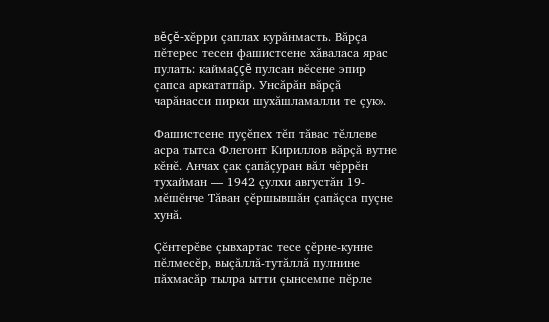вĕçĕ-хĕрри çаплах курăнмасть. Вăрçа пĕтерес тесен фашистсене хăваласа ярас пулать: каймаççĕ пулсан вĕсене эпир çапса аркататпăр. Унсăрăн вăрçă чарăнасси пирки шухăшламалли те çук».

Фашистсене пуçĕпех тĕп тăвас тĕллеве асра тытса Флегонт Кириллов вăрçă вутне кĕнĕ. Анчах çак çапăçуран вăл чĕррĕн тухайман — 1942 çулхи августăн 19-мĕшĕнче Тăван çĕршывшăн çапăçса пуçне хунă.

Çĕнтерĕве çывхартас тесе çĕрне-кунне пĕлмесĕр, выçăллă-тутăллă пулнине пăхмасăр тылра ытти çынсемпе пĕрле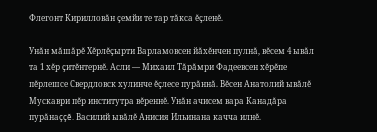Флегонт Кирилловăн çемйи те тар тăкса ĕçленĕ.

Унăн мăшăрĕ Хĕрлĕçырти Варламовсен йăхĕнчен пулнă, вĕсем 4 ывăл та 1 хĕр çитĕнтернĕ. Асли — Михаил Тăрăмри Фадеевсен хĕрĕпе пĕрлешсе Свердловск хулинче ĕçлесе пурăннă. Вĕсен Анатолий ывăлĕ Мускаври пĕр институтра вĕреннĕ. Унăн ачисем вара Канадăра пурăнаççĕ. Василий ывăлĕ Анисия Ильинана качча илнĕ.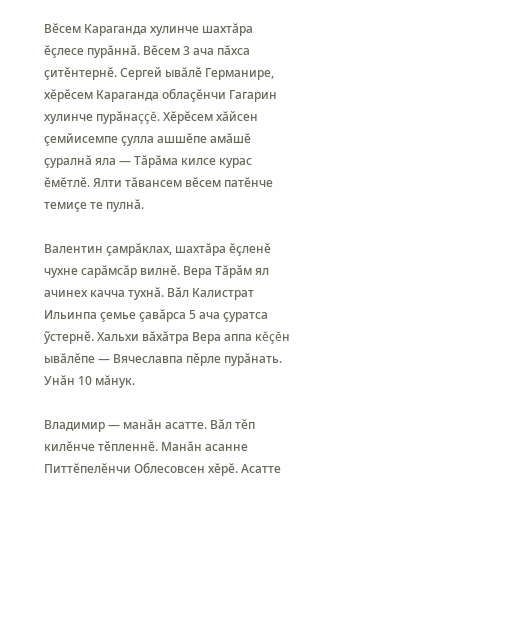Вĕсем Караганда хулинче шахтăра ĕçлесе пурăннă. Вĕсем 3 ача пăхса çитĕнтернĕ. Сергей ывăлĕ Германире, хĕрĕсем Караганда облаçĕнчи Гагарин хулинче пурăнаççĕ. Хĕрĕсем хăйсен çемйисемпе çулла ашшĕпе амăшĕ çуралнă яла — Тăрăма килсе курас ĕмĕтлĕ. Ялти тăвансем вĕсем патĕнче темиçе те пулнă.

Валентин çамрăклах, шахтăра ĕçленĕ чухне сарăмсăр вилнĕ. Вера Тăрăм ял ачинех качча тухнă. Вăл Калистрат Ильинпа çемье çавăрса 5 ача çуратса ỹстернĕ. Хальхи вăхăтра Вера аппа кĕçĕн ывăлĕпе — Вячеславпа пĕрле пурăнать. Унăн 10 мăнук.

Владимир — манăн асатте. Вăл тĕп килĕнче тĕпленнĕ. Манăн асанне Питтĕпелĕнчи Облесовсен хĕрĕ. Асатте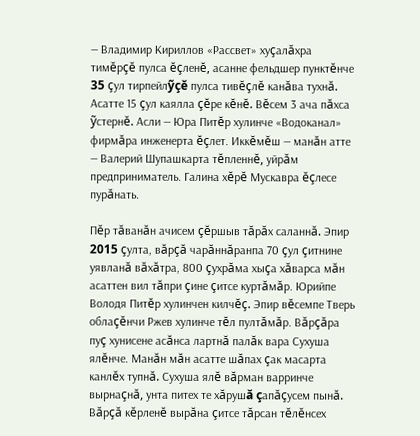— Владимир Кириллов «Рассвет» хуçалăхра тимĕрçĕ пулса ĕçленĕ, асанне фельдшер пунктĕнче 35 çул тирпейлỹçĕ пулса тивĕçлĕ канăва тухнă. Асатте 15 çул каялла çĕре кĕнĕ. Вĕсем 3 ача пăхса ỹстернĕ. Асли — Юра Питĕр хулинче «Водоканал» фирмăра инженерта ĕçлет. Иккĕмĕш — манăн атте — Валерий Шупашкарта тĕпленнĕ, уйрăм предприниматель. Галина хĕрĕ Мускавра ĕçлесе пурăнать.

Пĕр тăванăн ачисем çĕршыв тăрăх саланнă. Эпир 2015 çулта, вăрçă чарăннăранпа 70 çул çитнине уявланă вăхăтра, 800 çухрăма хыçа хăварса мăн асаттен вил тăпри çине çитсе куртăмăр. Юрийпе Володя Питĕр хулинчен килчĕç. Эпир вĕсемпе Тверь облаçĕнчи Ржев хулинче тĕл пултăмăр. Вăрçăра пуç хунисене асăнса лартнă палăк вара Сухуша ялĕнче. Манăн мăн асатте шăпах çак масарта канлĕх тупнă. Сухуша ялĕ вăрман варринче вырнаçнă, унта питех те хăрушă çапăçусем пынă. Вăрçă кĕрленĕ вырăна çитсе тăрсан тĕлĕнсех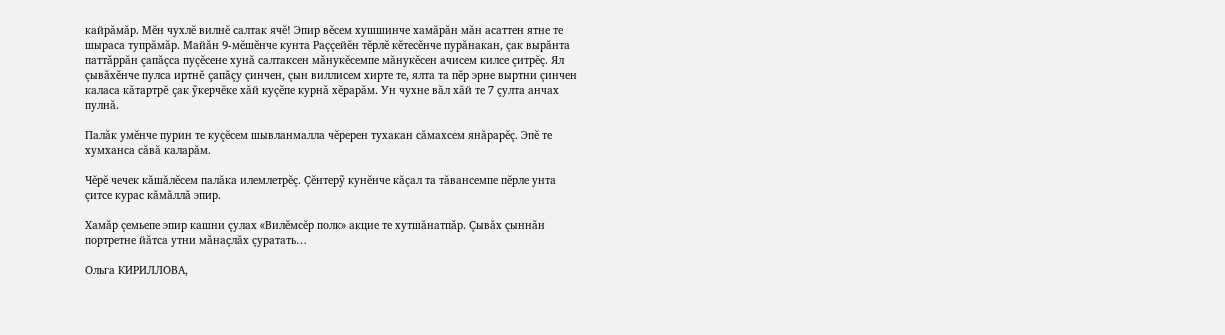кайрăмăр. Мĕн чухлĕ вилнĕ салтак ячĕ! Эпир вĕсем хушшинче хамăрăн мăн асаттен ятне те шыраса тупрăмăр. Майăн 9-мĕшĕнче кунта Раççейĕн тĕрлĕ кĕтесĕнче пурăнакан, çак вырăнта паттăррăн çапăçса пуçĕсене хунă салтаксен мăнукĕсемпе мăнукĕсен ачисем килсе çитрĕç. Ял çывăхĕнче пулса иртнĕ çапăçу çинчен, çын виллисем хирте те, ялта та пĕр эрне выртни çинчен каласа кăтартрĕ çак ỹкерчĕке хăй куçĕпе курнă хĕрарăм. Ун чухне вăл хăй те 7 çулта анчах пулнă.

Палăк умĕнче пурин те куçĕсем шывланмалла чĕререн тухакан сăмахсем янăрарĕç. Эпĕ те хумханса сăвă каларăм.

Чĕрĕ чечек кăшăлĕсем палăка илемлетрĕç. Çĕнтерỹ кунĕнче кăçал та тăвансемпе пĕрле унта çитсе курас кăмăллă эпир.

Хамăр çемьепе эпир кашни çулах «Вилĕмсĕр полк» акцие те хутшăнатпăр. Çывăх çыннăн портретне йăтса утни мăнаçлăх çуратать…

Ольга КИРИЛЛОВА,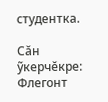студентка.

Сăн ỹкерчĕкре: Флегонт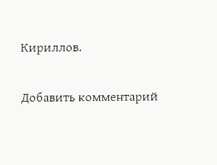Кириллов.

Добавить комментарий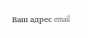Ваш адрес email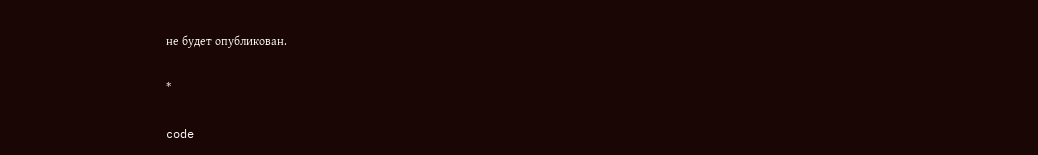не будет опубликован.

*

code